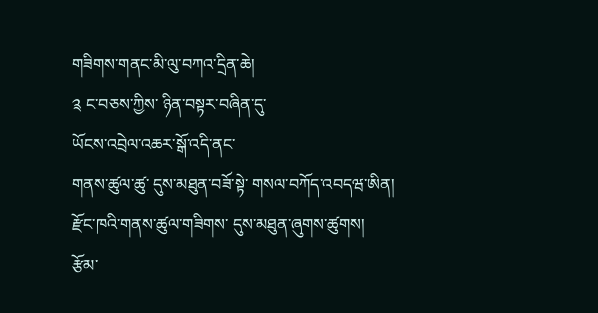གཟིགས་གནང་མི་ལུ་བཀའ་དྲིན་ཆེ།
༉ ང་བཅས་ཀྱིས་ ཉིན་བསྟར་བཞིན་དུ་
ཡོངས་འབྲེལ་འཆར་སྒོ་འདི་ནང་
གནས་ཚུལ་ཚུ་ དུས་མཐུན་བཟོ་སྟེ་ གསལ་བཀོད་འབདཝ་ཨིན།
རྫོང་ཁའི་གནས་ཚུལ་གཟིགས་ དུས་མཐུན་ཞུགས་ཚུགས།
རྩོམ་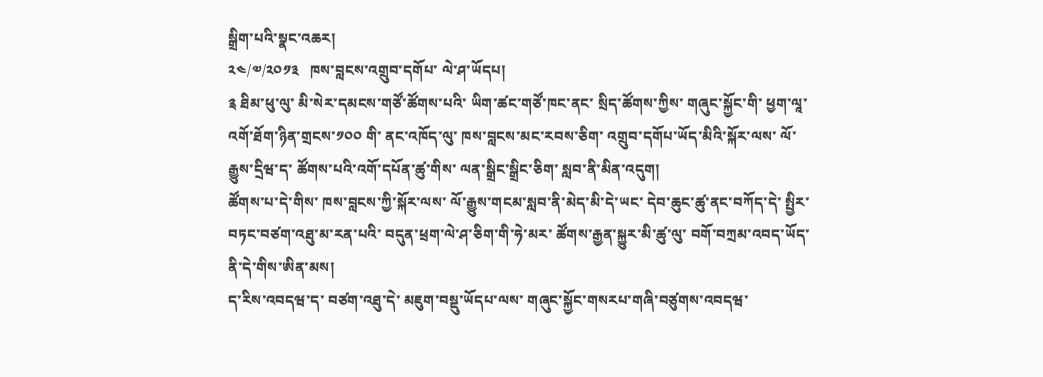སྒྲིག་པའི་སྣང་འཆར།
༢༤/༧/༢༠༡༣   ཁས་བླངས་འགྲུབ་དགོཔ་ ལེ་ཤ་ཡོདཔ།
༉ ཐིམ་ཕུ་ལུ་ མི་སེར་དམངས་གཙོ་ཚོགས་པའི་ ཡིག་ཚང་གཙོ་ཁང་ནང་ སྲིད་ཚོགས་ཀྱིས་ གཞུང་སྐྱོང་གི་ ཕྱག་ལཱ་འགོ་ཐོག་ཉིན་གྲངས་༡༠༠ གི་ ནང་འཁོད་ལུ་ ཁས་བླངས་མང་རབས་ཅིག་ འགྲུབ་དགོཔ་ཡོད་མིའི་སྐོར་ལས་ ལོ་རྒྱུས་དྲིཝ་ད་ ཚོགས་པའི་འགོ་དཔོན་ཚུ་གིས་ ལན་སྒྲིང་སྒྲིང་ཅིག་ སླབ་ནི་མིན་འདུག།
ཚོགས་པ་དེ་གིས་ ཁས་བླངས་ཀྱི་སྐོར་ལས་ ལོ་རྒྱུས་གངམ་སླབ་ནི་མེད་མི་དེ་ཡང་ དེབ་ཆུང་ཚུ་ནང་བཀོད་དེ་ སྤྱིར་བཏང་བཙག་འཐུ་མ་རན་པའི་ བདུན་ཕྲག་ལེ་ཤ་ཅིག་གི་ཧེ་མར་ ཚོགས་རྒྱན་སྐྱུར་མི་ཚུ་ལུ་ བགོ་བཀྲམ་འབད་ཡོད་ནི་དེ་གིས་ཨིན་མས།
ད་རིས་འབདཝ་ད་ བཙག་འཐུ་དེ་ མཇུག་བསྡུ་ཡོདཔ་ལས་ གཞུང་སྐྱོང་གསརཔ་གཞི་བཙུགས་འབདཝ་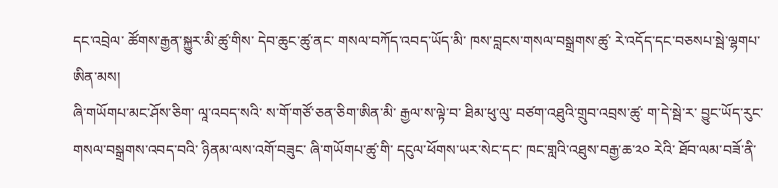དང་འབྲེལ་ ཚོགས་རྒྱན་སྐྱུར་མི་ཚུ་གིས་ དེབ་ཆུང་ཚུ་ནང་ གསལ་བཀོད་འབད་ཡོད་མི་ ཁས་བླངས་གསལ་བསྒྲགས་ཚུ་ རེ་འདོད་དང་བཅསཔ་སྦེ་ལྷགཔ་ཨིན་མས།
ཞི་གཡོགཔ་མང་ཤོས་ཅིག་ ལཱ་འབད་སའི་ ས་གོ་གཙོ་ཅན་ཅིག་ཨིན་མི་ རྒྱལ་ས་ལྟེ་བ་ ཐིམ་ཕུ་ལུ་ བཙག་འཐུའི་གྲུབ་འབྲས་ཚུ་ ག་དེ་སྦེ་ར་ བྱུང་ཡོད་རུང་ གསལ་བསྒྲགས་འབད་བའི་ ཉིནམ་ལས་འགོ་བཟུང་ ཞི་གཡོགཔ་ཚུ་གི་ དངུལ་ཕོགས་ཡར་སེང་དང་ ཁང་གླའི་འཐུས་བརྒྱ་ཆ་༢༠ རེའི་ ཐོབ་ལམ་བཟོ་ནི་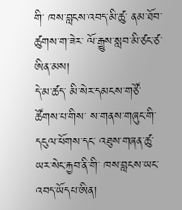གི་ ཁས་བླངས་འབད་མི་ཚུ་ ནམ་ཐོབ་ཚུགས་ག་ཟེར་ ལོ་རྒྱུས་སླབ་མི་ཙང་ཙ་ཨིན་མས།
དེ་མ་ཚད་ མི་སེར་དམངས་གཙོ་ཚོགས་པ་གིས་ ས་གནས་གཞུང་གི་ དངུལ་ཕོགས་དང་ འཐུས་གཞན་ཚུ་ ཡར་སེང་རྐྱབ་ནི་གི་ ཁས་བླངས་ཡང་འབད་ཡོདཔ་ཨིན།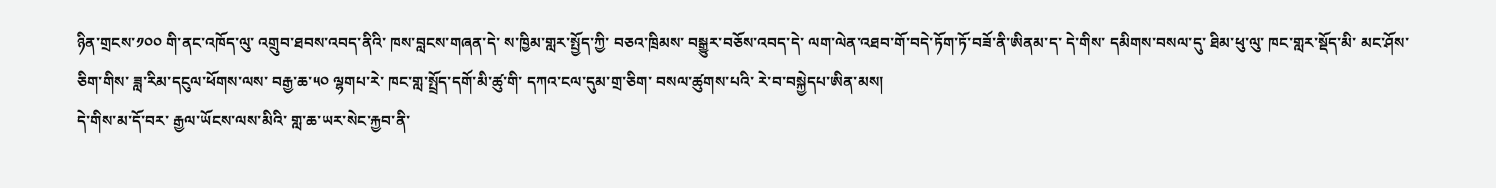ཉིན་གྲངས་༡༠༠ གི་ནང་འཁོད་ལུ་ འགྲུབ་ཐབས་འབད་ནིའི་ ཁས་བླངས་གཞན་དེ་ ས་ཁྱིམ་གླར་སྤྱོད་ཀྱི་ བཅའ་ཁྲིམས་ བསྒྱུར་བཅོས་འབད་དེ་ ལག་ལེན་འཐབ་གོ་བདེ་ཏོག་ཏོ་བཟོ་ནི་ཨིནམ་ད་ དེ་གིས་ དམིགས་བསལ་དུ་ ཐིམ་ཕུ་ལུ་ ཁང་གླར་སྡོད་མི་ མང་ཤོས་ཅིག་གིས་ ཟླ་རིམ་དངུལ་ཕོགས་ལས་ བརྒྱ་ཆ་༥༠ ལྷགཔ་རེ་ ཁང་གླ་སྤྲོད་དགོ་མི་ཚུ་གི་ དཀའ་ངལ་དུམ་གྲ་ཅིག་ བསལ་ཚུགས་པའི་ རེ་བ་བསྐྱེདཔ་ཨིན་མས།
དེ་གིས་མ་དོ་བར་ རྒྱལ་ཡོངས་ལས་མིའི་ གླ་ཆ་ཡར་སེང་རྐྱབ་ནི་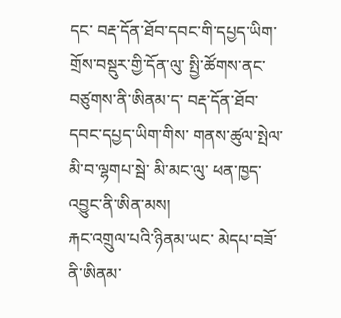དང་ བརྡ་དོན་ཐོབ་དབང་གི་དཔྱད་ཡིག་ གྲོས་བསྡུར་གྱི་དོན་ལུ་ སྤྱི་ཚོགས་ནང་ བཙུགས་ནི་ཨིནམ་ད་ བརྡ་དོན་ཐོབ་དབང་དཔྱད་ཡིག་གིས་ གནས་ཚུལ་སྤེལ་མི་བ་ལྷགཔ་སྦེ་ མི་མང་ལུ་ ཕན་ཁྱད་འབྱུང་ནི་ཨིན་མས།
རྐང་འགྲུལ་པའི་ཉིནམ་ཡང་ མེདཔ་བཟོ་ནི་ཨིནམ་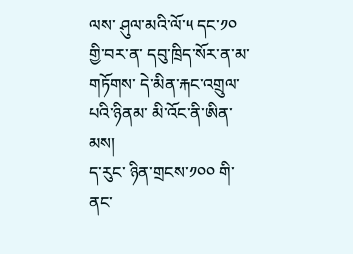ལས་ ཤུལ་མའི་ལོ་༥ དང་༡༠ གྱི་བར་ན་ དབུ་ཁྲིད་སོར་ན་མ་གཏོགས་ དེ་མིན་རྐང་འགྲུལ་པའི་ཉིནམ་ མི་འོང་ནི་ཨིན་མས།
ད་རུང་ ཉིན་གྲངས་༡༠༠ གི་ནང་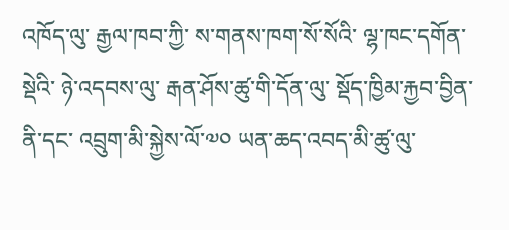འཁོད་ལུ་ རྒྱལ་ཁབ་ཀྱི་ ས་གནས་ཁག་སོ་སོའི་ ལྷ་ཁང་དགོན་སྡེའི་ ཉེ་འདབས་ལུ་ རྒན་ཤོས་ཚུ་གི་དོན་ལུ་ སྡོད་ཁྱིམ་རྐྱབ་བྱིན་ནི་དང་ འབྲུག་མི་སྐྱེས་ལོ་༧༠ ཡན་ཆད་འབད་མི་ཚུ་ལུ་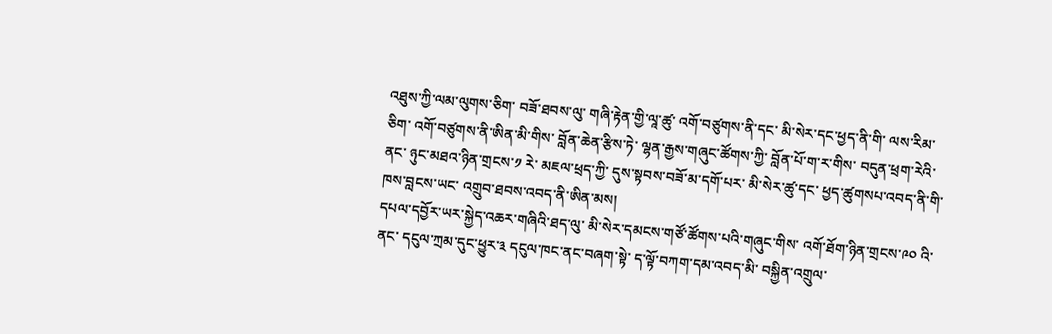འཐུས་ཀྱི་ལམ་ལུགས་ཅིག་ བཟོ་ཐབས་ལུ་ གཞི་རྟེན་གྱི་ལཱ་ཚུ་ འགོ་བཙུགས་ནི་དང་ མི་སེར་དང་ཕྱད་ནི་གི་ ལས་རིམ་ཅིག་ འགོ་བཙུགས་ནི་ཨིན་མི་གིས་ བློན་ཆེན་རྩིས་ཏེ་ ལྷན་རྒྱས་གཞུང་ཚོགས་ཀྱི་ བློན་པོ་ག་ར་གིས་ བདུན་ཕྲག་རེའི་ནང་ ཉུང་མཐའ་ཉིན་གྲངས་༡ རེ་ མཇལ་ཕྲད་ཀྱི་ དུས་སྟབས་བཟོ་མ་དགོ་པར་ མི་སེར་ཚུ་དང་ ཕྱད་ཚུགསཔ་འབད་ནི་གི་ ཁས་བླངས་ཡང་ འགྲུབ་ཐབས་འབད་ནི་ཨིན་མས།
དཔལ་དབྱོར་ཡར་སྐྱེད་འཆར་གཞིའི་ཐད་ལུ་ མི་སེར་དམངས་གཙོ་ཚོགས་པའི་གཞུང་གིས་ འགོ་ཐོག་ཉིན་གྲངས་༩༠ འི་ནང་ དངུལ་ཀྲམ་དུང་ཕྱུར་༣ དངུལ་ཁང་ནང་བཞག་སྟེ་ ད་ལྟོ་བཀག་དམ་འབད་མི་ བསྐྱིན་འགྲུལ་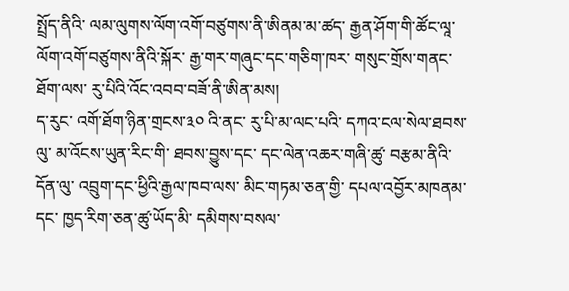སྤྲོད་ནིའི་ ལམ་ལུགས་ལོག་འགོ་བཙུགས་ནི་ཨིནམ་མ་ཚད་ རྒྱན་ཤོག་གི་ཚོང་ལཱ་ ལོག་འགོ་བཙུགས་ནིའི་སྐོར་ རྒྱ་གར་གཞུང་དང་གཅིག་ཁར་ གསུང་གྲོས་གནང་ཐོག་ལས་ རུ་པིའི་འོང་འབབ་བཟོ་ནི་ཨིན་མས།
ད་རུང་ འགོ་ཐོག་ཉིན་གྲངས་༣༠ འི་ནང་ རུ་པི་མ་ལང་པའི་ དཀའ་ངལ་སེལ་ཐབས་ལུ་ མ་འོངས་ཡུན་རིང་གི་ ཐབས་བྱུས་དང་ དང་ལེན་འཆར་གཞི་ཚུ་ བརྩམ་ནིའི་དོན་ལུ་ འབྲུག་དང་ཕྱིའི་རྒྱལ་ཁབ་ལས་ མིང་གཏམ་ཅན་གྱི་ དཔལ་འབྱོར་མཁནམ་དང་ ཁྱད་རིག་ཅན་ཚུ་ཡོད་མི་ དམིགས་བསལ་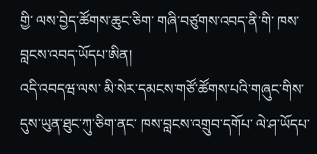གྱི་ ལས་བྱེད་ཚོགས་ཆུང་ཅིག་ གཞི་བཙུགས་འབད་ནི་གི་ ཁས་བླངས་འབད་ཡོདཔ་ཨིན།
འདི་འབདཝ་ལས་ མི་སེར་དམངས་གཙོ་ཚོགས་པའི་གཞུང་གིས་ དུས་ཡུན་ཐུང་ཀུ་ཅིག་ནང་ ཁས་བླངས་འགྲུབ་དགོཔ་ ལེ་ཤ་ཡོདཔ་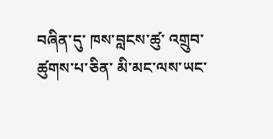བཞིན་དུ་ ཁས་བླངས་ཚུ་ འགྲུབ་ཚུགས་པ་ཅིན་ མི་མང་ལས་ཡང་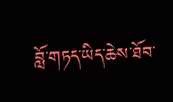བློ་གཏད་ཡིད་ཆེས་ཐོབ་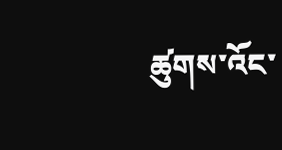ཚུགས་འོང་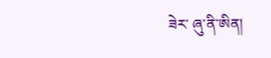ཟེར་ ཞུ་ནི་ཨིན།